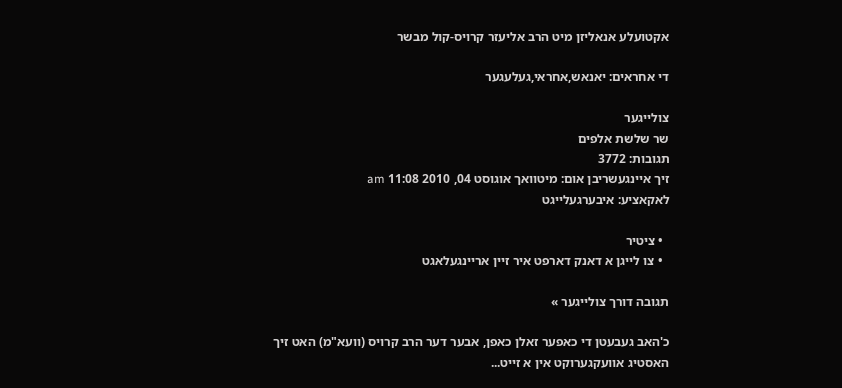אקטועלע אנאליזן מיט הרב אליעזר קרויס-קול מבשר

די אחראים: יאנאש,אחראי,געלעגער

צולייגער
שר שלשת אלפים
תגובות: 3772
זיך איינגעשריבן אום: מיטוואך אוגוסט 04, 2010 11:08 am
לאקאציע: איבערגעלייגט

  • ציטיר
  • צו לייגן א דאנק דארפט איר זיין אריינגעלאגט

תגובה דורך צולייגער »

כ'האב געבעטן די כאפער זאלן כאפן, אבער דער הרב קרויס (וועא"מ) האט זיך האסטיג אוועקגערוקט אין א זייט...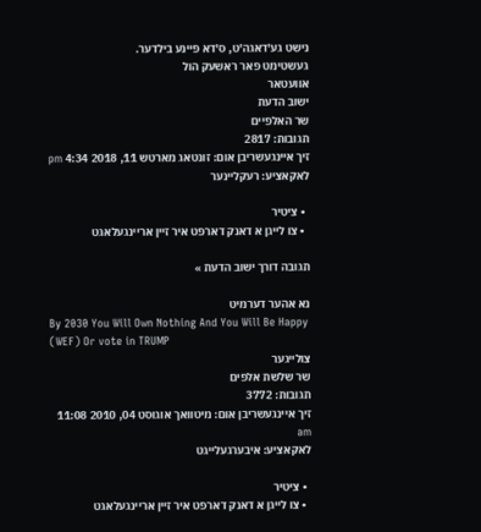נישט גע'דאגה'ט, ס'דא פיינע בילדער.
געשטימט פאר ראשעק הול
אוועטאר
ישוב הדעת
שר האלפיים
תגובות: 2817
זיך איינגעשריבן אום: זונטאג מארטש 11, 2018 4:34 pm
לאקאציע: רעקליינער

  • ציטיר
  • צו לייגן א דאנק דארפט איר זיין אריינגעלאגט

תגובה דורך ישוב הדעת »

נא אהער דערמיט
By 2030 You Will Own Nothing And You Will Be Happy (WEF) Or vote in TRUMP
צולייגער
שר שלשת אלפים
תגובות: 3772
זיך איינגעשריבן אום: מיטוואך אוגוסט 04, 2010 11:08 am
לאקאציע: איבערגעלייגט

  • ציטיר
  • צו לייגן א דאנק דארפט איר זיין אריינגעלאגט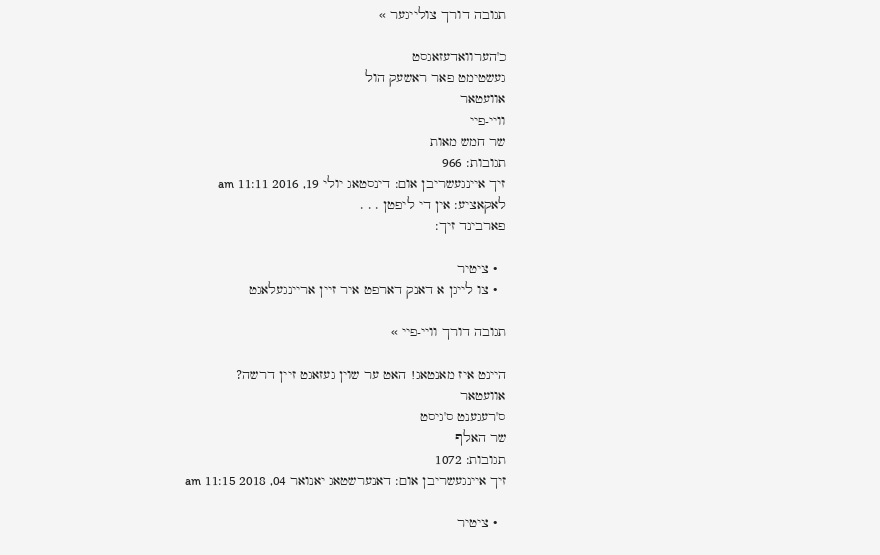תגובה דורך צולייגער »

כ'הערוואדעזאגסט
געשטימט פאר ראשעק הול
אוועטאר
וויי-פיי
שר חמש מאות
תגובות: 966
זיך איינגעשריבן אום: דינסטאג יולי 19, 2016 11:11 am
לאקאציע: אין די ליפטן . . .
פארבינד זיך:

  • ציטיר
  • צו לייגן א דאנק דארפט איר זיין אריינגעלאגט

תגובה דורך וויי-פיי »

היינט איז מאנטאג! האט ער שוין געזאגט זיין דרשה?
אוועטאר
ס'רעגענט ס'גיסט
שר האלף
תגובות: 1072
זיך איינגעשריבן אום: דאנערשטאג יאנואר 04, 2018 11:15 am

  • ציטיר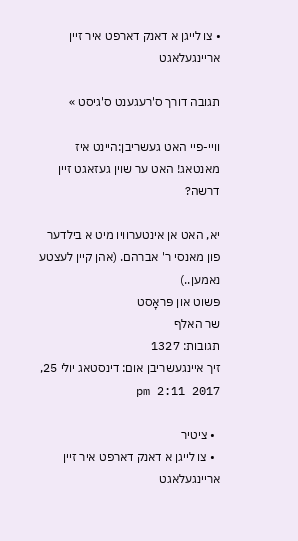• צו לייגן א דאנק דארפט איר זיין אריינגעלאגט

תגובה דורך ס'רעגענט ס'גיסט »

וויי-פיי האט געשריבן:היינט איז מאנטאג! האט ער שוין געזאגט זיין דרשה?

יא, האט אן אינטערוויו מיט א בילדער פון מאנסי ר' אברהם. (אהן קיין לעצטע נאמען..)
פּשוט און פּראָסט
שר האלף
תגובות: 1327
זיך איינגעשריבן אום: דינסטאג יולי 25, 2017 2:11 pm

  • ציטיר
  • צו לייגן א דאנק דארפט איר זיין אריינגעלאגט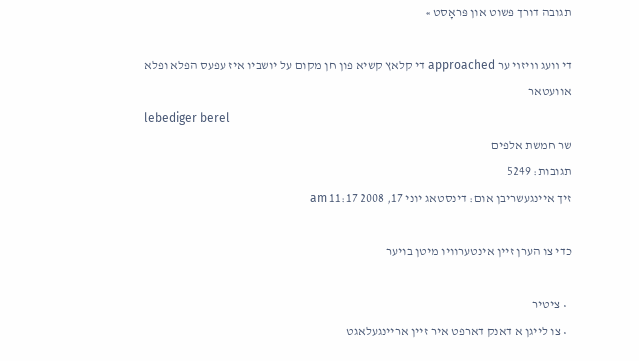תגובה דורך פּשוט און פּראָסט »

די װעג װיזױ ער approached די קלאץ קשיא פון חן מקום על יושביו איז עפעס הפלא ופלא
אוועטאר
lebediger berel
שר חמשת אלפים
תגובות: 5249
זיך איינגעשריבן אום: דינסטאג יוני 17, 2008 11:17 am

כדי צו הערן זיין אינטערוויו מיטן בויער

  • ציטיר
  • צו לייגן א דאנק דארפט איר זיין אריינגעלאגט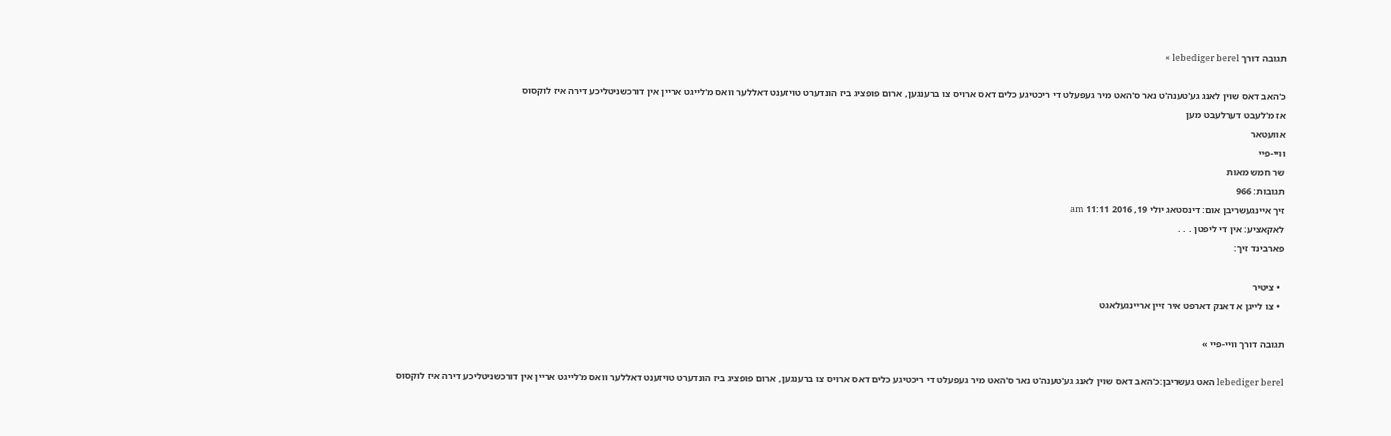תגובה דורך lebediger berel »

כ'האב דאס שוין לאנג גע'טענה'ט נאר ס'האט מיר געפעלט די ריכטיגע כלים דאס ארויס צו ברענגען, ארום פופציג ביז הונדערט טויזענט דאללער וואס מ'לייגט אריין אין דורכשניטליכע דירה איז לוקסוס
אז מ'לעבט דערלעבט מען
אוועטאר
וויי-פיי
שר חמש מאות
תגובות: 966
זיך איינגעשריבן אום: דינסטאג יולי 19, 2016 11:11 am
לאקאציע: אין די ליפטן . . .
פארבינד זיך:

  • ציטיר
  • צו לייגן א דאנק דארפט איר זיין אריינגעלאגט

תגובה דורך וויי-פיי »

lebediger berel האט געשריבן:כ'האב דאס שוין לאנג גע'טענה'ט נאר ס'האט מיר געפעלט די ריכטיגע כלים דאס ארויס צו ברענגען, ארום פופציג ביז הונדערט טויזענט דאללער וואס מ'לייגט אריין אין דורכשניטליכע דירה איז לוקסוס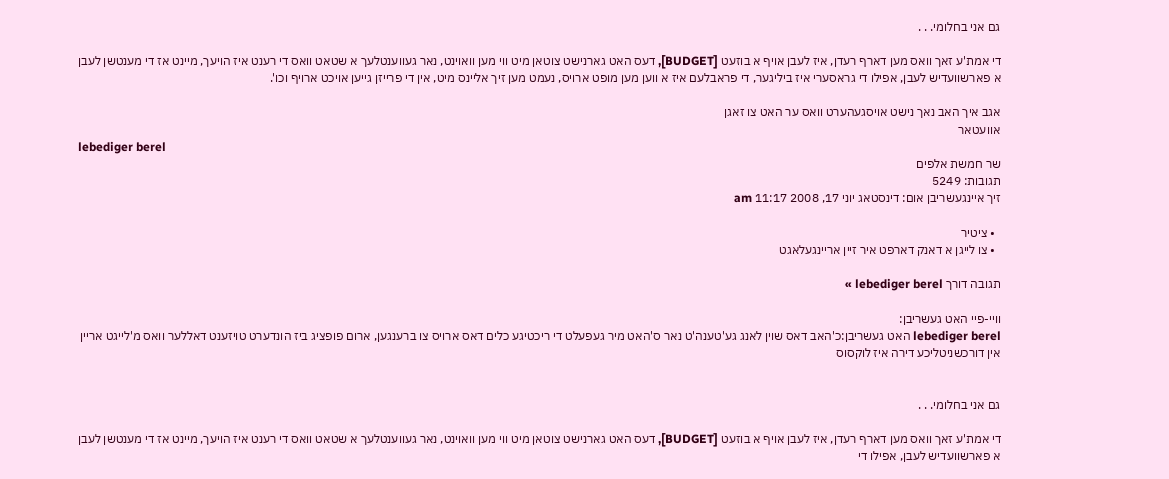גם אני בחלומי. . .

די אמת'ע זאך וואס מען דארף רעדן, איז לעבן אויף א בוזעט [BUDGET], דעס האט גארנישט צוטאן מיט ווי מען וואוינט, נאר געווענטלעך א שטאט וואס די רענט איז הויעך, מיינט אז די מענטשן לעבן א פארשוועדיש לעבן, אפילו די גראסערי איז ביליגער, די פראבלעם איז א ווען מען מופט ארויס, נעמט מען זיך אליינס מיט, אין די פרייזן גייען אויכט ארויף וכו'.

אגב איך האב נאך נישט אויסגעהערט וואס ער האט צו זאגן
אוועטאר
lebediger berel
שר חמשת אלפים
תגובות: 5249
זיך איינגעשריבן אום: דינסטאג יוני 17, 2008 11:17 am

  • ציטיר
  • צו לייגן א דאנק דארפט איר זיין אריינגעלאגט

תגובה דורך lebediger berel »

וויי-פיי האט געשריבן:
lebediger berel האט געשריבן:כ'האב דאס שוין לאנג גע'טענה'ט נאר ס'האט מיר געפעלט די ריכטיגע כלים דאס ארויס צו ברענגען, ארום פופציג ביז הונדערט טויזענט דאללער וואס מ'לייגט אריין אין דורכשניטליכע דירה איז לוקסוס


גם אני בחלומי. . .

די אמת'ע זאך וואס מען דארף רעדן, איז לעבן אויף א בוזעט [BUDGET], דעס האט גארנישט צוטאן מיט ווי מען וואוינט, נאר געווענטלעך א שטאט וואס די רענט איז הויעך, מיינט אז די מענטשן לעבן א פארשוועדיש לעבן, אפילו די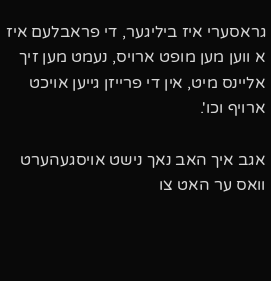גראסערי איז ביליגער, די פראבלעם איז א ווען מען מופט ארויס, נעמט מען זיך אליינס מיט, אין די פרייזן גייען אויכט ארויף וכו'.

אגב איך האב נאך נישט אויסגעהערט וואס ער האט צו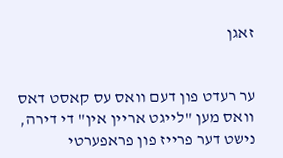זאגן


ער רעדט פון דעם וואס עס קאסט דאס וואס מען "לייגט אריין אין" די דירה, נישט דער פרייז פון פראפערטי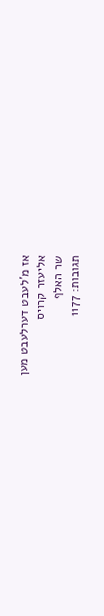אז מ'לעבט דערלעבט מען
אליעזר קרויס
שר האלף
תגובות: 1177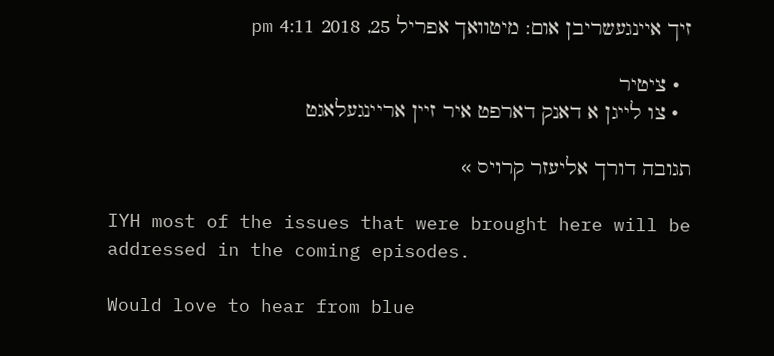זיך איינגעשריבן אום: מיטוואך אפריל 25, 2018 4:11 pm

  • ציטיר
  • צו לייגן א דאנק דארפט איר זיין אריינגעלאגט

תגובה דורך אליעזר קרויס »

IYH most of the issues that were brought here will be addressed in the coming episodes.

Would love to hear from blue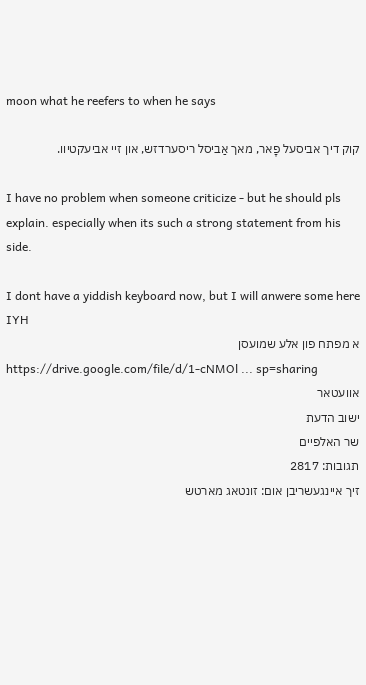moon what he reefers to when he says

קוק דיך אביסעל פָאר, מאך אַביסל ריסערדזש, און זיי אביעקטיוו.

I have no problem when someone criticize - but he should pls explain. especially when its such a strong statement from his side.

I dont have a yiddish keyboard now, but I will anwere some here IYH
א מפתח פון אלע שמועסן
https://drive.google.com/file/d/1-cNMOl ... sp=sharing
אוועטאר
ישוב הדעת
שר האלפיים
תגובות: 2817
זיך איינגעשריבן אום: זונטאג מארטש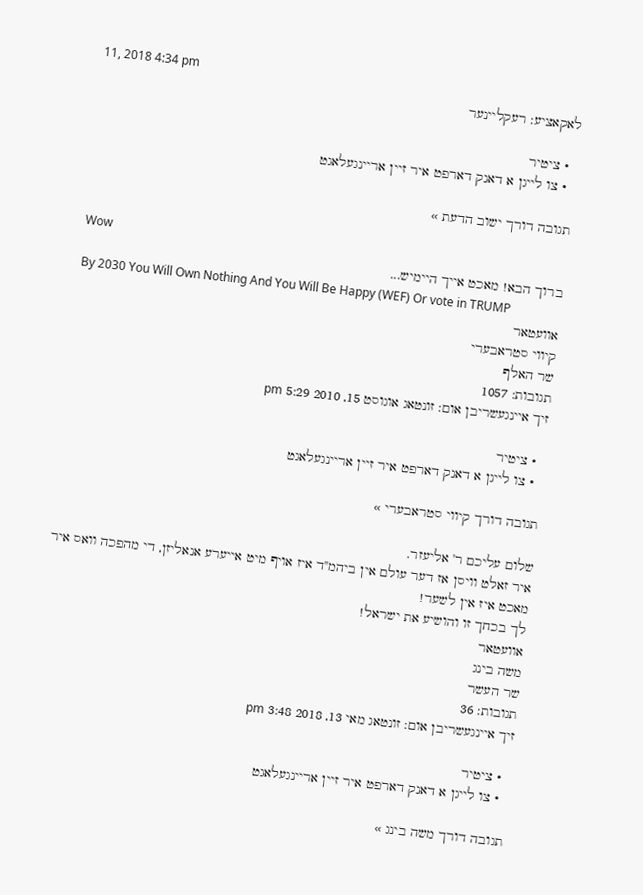11, 2018 4:34 pm
לאקאציע: רעקליינער

  • ציטיר
  • צו לייגן א דאנק דארפט איר זיין אריינגעלאגט

תגובה דורך ישוב הדעת »

Wow
ברוך הבא! מאכט אייך היימיש...
By 2030 You Will Own Nothing And You Will Be Happy (WEF) Or vote in TRUMP
אוועטאר
קיווי סטראבערי
שר האלף
תגובות: 1057
זיך איינגעשריבן אום: זונטאג אוגוסט 15, 2010 5:29 pm

  • ציטיר
  • צו לייגן א דאנק דארפט איר זיין אריינגעלאגט

תגובה דורך קיווי סטראבערי »

שלום עליכם ר' אליעזר.
איר זאלט וויסן אז דער עולם אין ביהמ"ד איז אויף מיט אייערע אנאליזן, די מהפכה וואס איר מאכט איז אין לשער!
לך בכחך זו והושיע את ישראל!
אוועטאר
משה בינג
שר העשר
תגובות: 36
זיך איינגעשריבן אום: זונטאג מאי 13, 2018 3:48 pm

  • ציטיר
  • צו לייגן א דאנק דארפט איר זיין אריינגעלאגט

תגובה דורך משה בינג »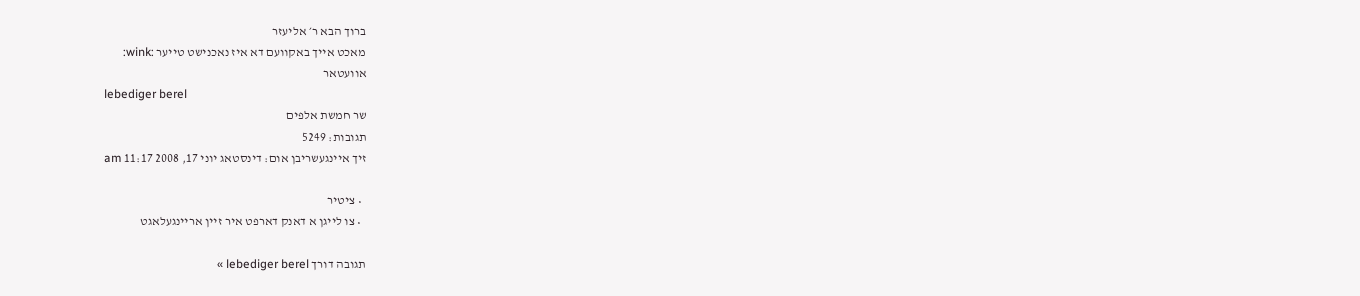ברוך הבא ר׳ אליעזר
מאכט אייך באקוועם דא איז נאכנישט טייער :wink:
אוועטאר
lebediger berel
שר חמשת אלפים
תגובות: 5249
זיך איינגעשריבן אום: דינסטאג יוני 17, 2008 11:17 am

  • ציטיר
  • צו לייגן א דאנק דארפט איר זיין אריינגעלאגט

תגובה דורך lebediger berel »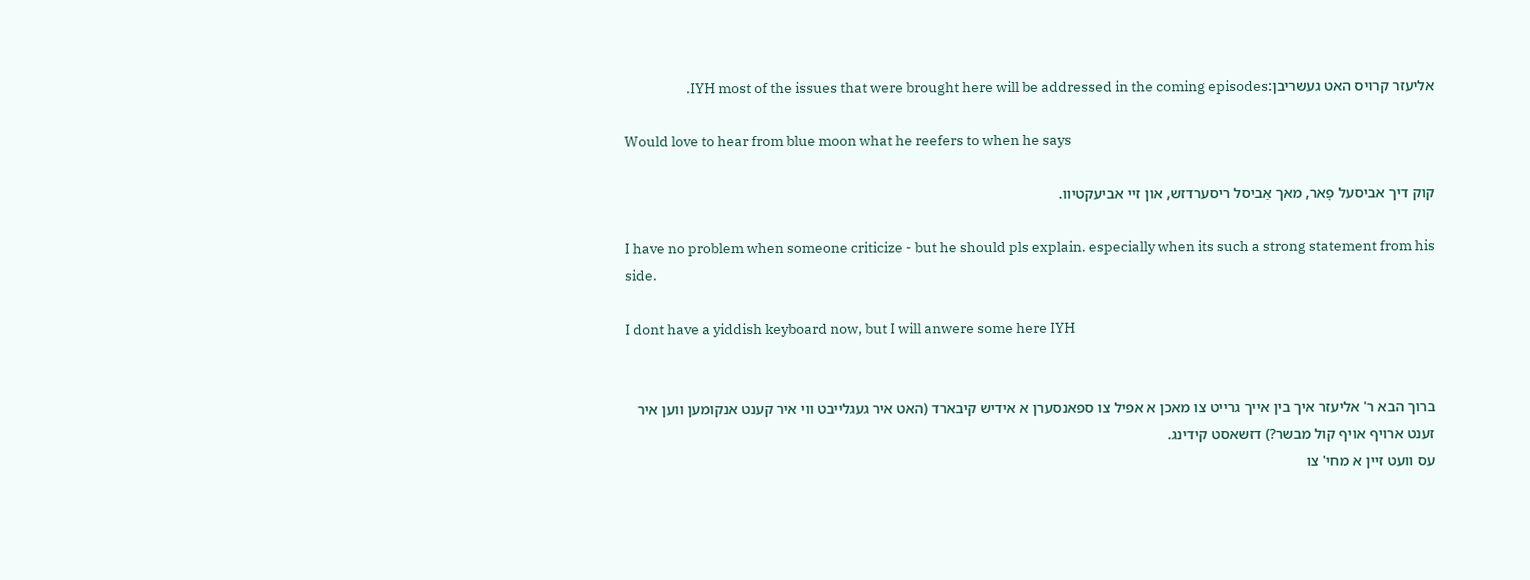אליעזר קרויס האט געשריבן:IYH most of the issues that were brought here will be addressed in the coming episodes.

Would love to hear from blue moon what he reefers to when he says

קוק דיך אביסעל פָאר, מאך אַביסל ריסערדזש, און זיי אביעקטיוו.

I have no problem when someone criticize - but he should pls explain. especially when its such a strong statement from his side.

I dont have a yiddish keyboard now, but I will anwere some here IYH


ברוך הבא ר' אליעזר איך בין אייך גרייט צו מאכן א אפיל צו ספאנסערן א אידיש קיבארד (האט איר געגלייבט ווי איר קענט אנקומען ווען איר זענט ארויף אויף קול מבשר?) דזשאסט קידינג.
עס וועט זיין א מחי' צו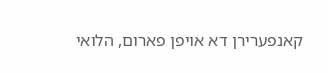קאנפערירן דא אויפן פארום, הלואי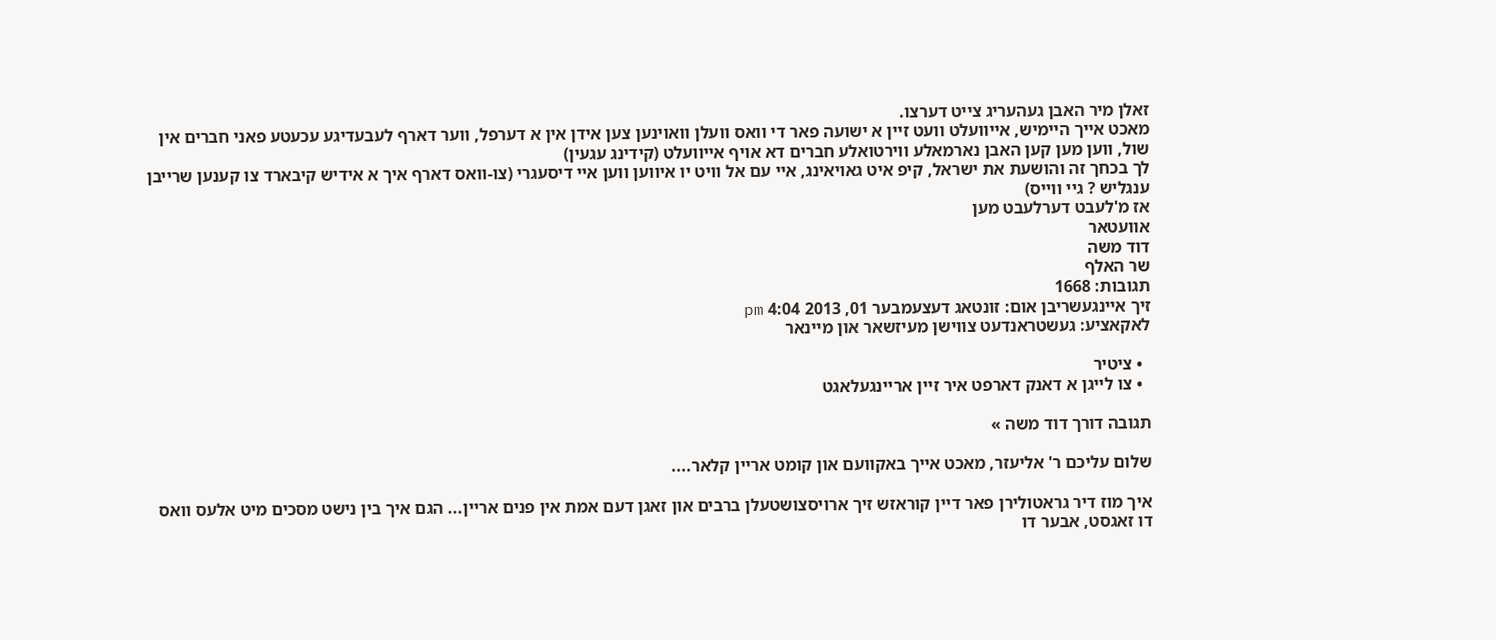זאלן מיר האבן געהעריג צייט דערצו.
מאכט אייך היימיש, אייוועלט וועט זיין א ישועה פאר די וואס וועלן וואוינען צען אידן אין א דערפל, ווער דארף לעבעדיגע עכעטע פאני חברים אין שול, ווען מען קען האבן נארמאלע ווירטואלע חברים דא אויף אייוועלט (קידינג עגעין)
לך בכחך זה והושעת את ישראל, קיפ איט גאויאינג, איי עם אל וויט יו איווען ווען איי דיסעגרי (צו-וואס דארף איך א אידיש קיבארד צו קענען שרייבן ענגליש ? גיי ווייס)
אז מ'לעבט דערלעבט מען
אוועטאר
דוד משה
שר האלף
תגובות: 1668
זיך איינגעשריבן אום: זונטאג דעצעמבער 01, 2013 4:04 pm
לאקאציע: געשטראנדעט צווישן מעיזשאר און מיינאר

  • ציטיר
  • צו לייגן א דאנק דארפט איר זיין אריינגעלאגט

תגובה דורך דוד משה »

שלום עליכם ר' אליעזר, מאכט אייך באקוועם און קומט אריין קלאר....

איך מוז דיר גראטולירן פאר דיין קוראזש זיך ארויסצושטעלן ברבים און זאגן דעם אמת אין פנים אריין... הגם איך בין נישט מסכים מיט אלעס וואס דו זאגסט, אבער דו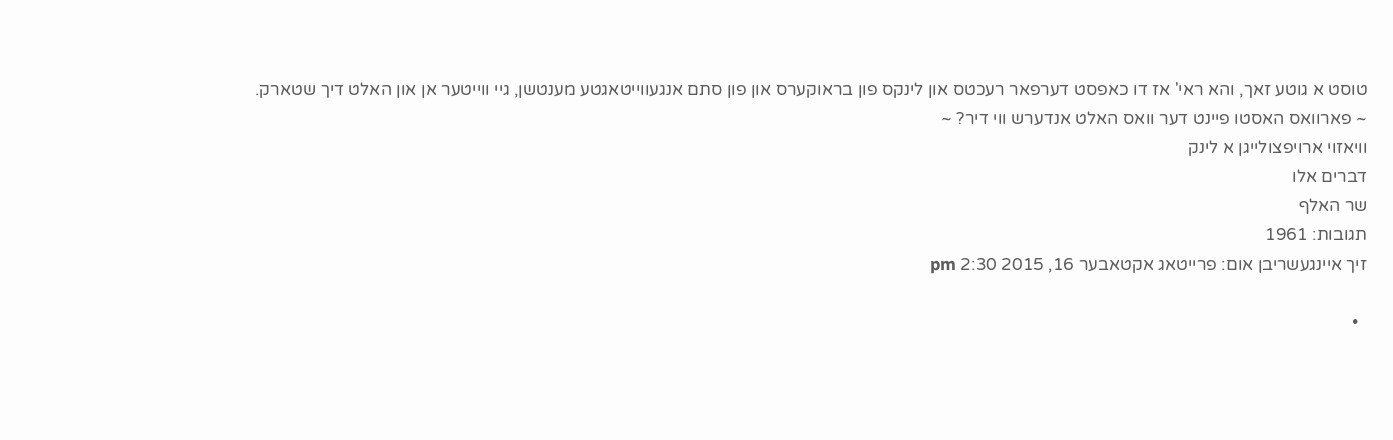טוסט א גוטע זאך, והא ראי' אז דו כאפסט דערפאר רעכטס און לינקס פון בראוקערס און פון סתם אנגעווייטאגטע מענטשן, גיי ווייטער אן און האלט דיך שטארק.
~ פארוואס האסטו פיינט דער וואס האלט אנדערש ווי דיר? ~
וויאזוי ארויפצולייגן א לינק
דברים אלו
שר האלף
תגובות: 1961
זיך איינגעשריבן אום: פרייטאג אקטאבער 16, 2015 2:30 pm

  •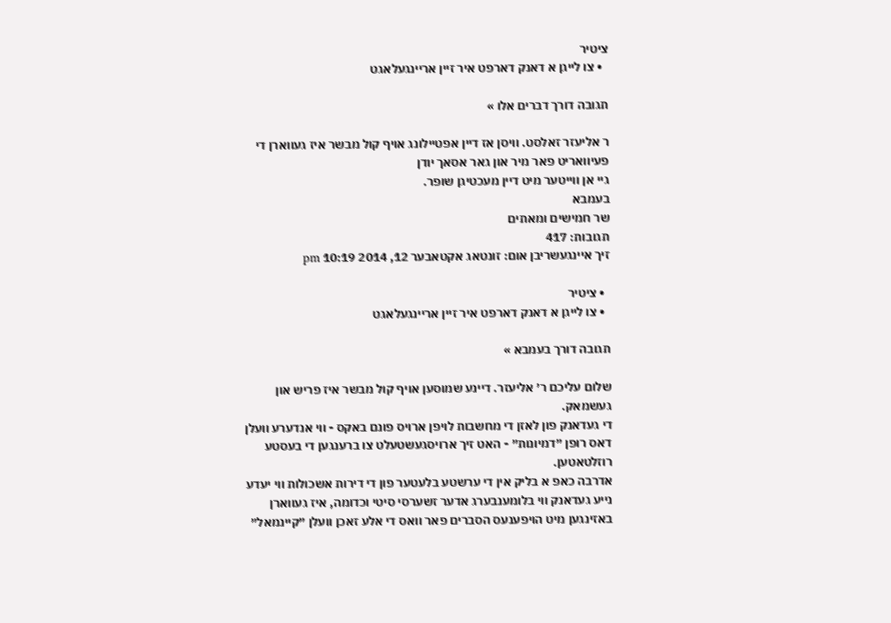ציטיר
  • צו לייגן א דאנק דארפט איר זיין אריינגעלאגט

תגובה דורך דברים אלו »

ר אליעזר זאלסט. וויסן אז דיין אפטיילונג אויף קול מבשר איז געווארן די פעיוואריט פאר מיר און גאר אסאך יודן
גיי אן ווייטער מיט דיין מעכטיגן שופר.
בעמבא
שר חמישים ומאתים
תגובות: 417
זיך איינגעשריבן אום: זונטאג אקטאבער 12, 2014 10:19 pm

  • ציטיר
  • צו לייגן א דאנק דארפט איר זיין אריינגעלאגט

תגובה דורך בעמבא »

שלום עליכם ר׳ אליעזר. דיינע שמוסען אויף קול מבשר איז פריש און געשמאק.
די געדאנק פון לאזן די מחשבות לויפן ארויס פונם באקס - ווי אנדערע וועלן דאס רופן ״דמיונות״ - האט זיך ארויסגעשטעלט צו ברענגען די בעסטע רוזלטאטען.
אדרבה כאפ א בליק אין די ערשטע בלעטער פון די דירות אשכולות ווי יעדע נייע געדאנק ווי בלומענבערג אדער זשערסי סיטי וכדומה, איז געווארן באזינגען מיט הויפענעס הסברים פאר וואס די אלע זאכן וועלן ״קיינמאל״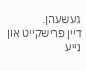געשעהן.
דיין פרישקייט און נייע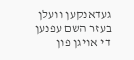געדאנקען וועלן בעזר השם עפנען די אויגן פון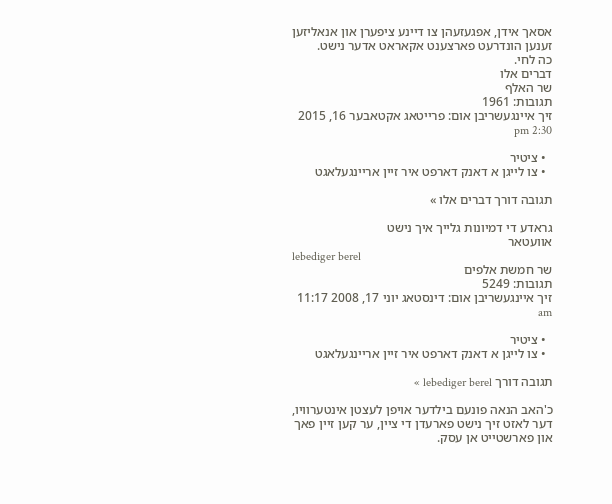אסאך אידן, אפגעזעהן צו דיינע ציפערן און אנאליזען זענען הונדרעט פארצענט אקאראט אדער נישט.
כה לחי.
דברים אלו
שר האלף
תגובות: 1961
זיך איינגעשריבן אום: פרייטאג אקטאבער 16, 2015 2:30 pm

  • ציטיר
  • צו לייגן א דאנק דארפט איר זיין אריינגעלאגט

תגובה דורך דברים אלו »

גראדע די דמיונות גלייך איך נישט
אוועטאר
lebediger berel
שר חמשת אלפים
תגובות: 5249
זיך איינגעשריבן אום: דינסטאג יוני 17, 2008 11:17 am

  • ציטיר
  • צו לייגן א דאנק דארפט איר זיין אריינגעלאגט

תגובה דורך lebediger berel »

כ'האב הנאה פונעם בילדער אויפן לעצטן אינטערוויו, דער לאזט זיך נישט פארעדן די ציין, ער קען זיין פאך און פארשטייט אן עסק.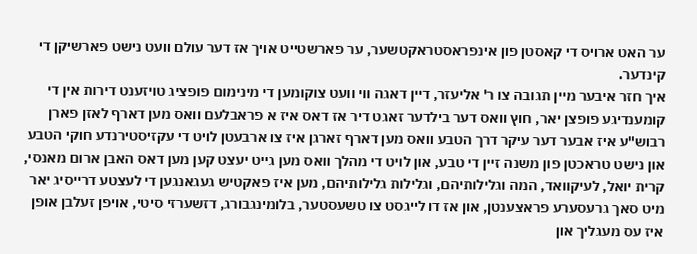ער האט ארויס די קאסטן פון אינפראסטראקטשער, ער פארשטייט אויך אז דער עולם וועט נישט פארשיקן די קינדער.
איך חזר איבער מיין תגובה צו ר' אליעזר, דיין דאגה ווי וועט צוקומען די מינימום פופציג טויזענט דירות אין די קומענדיגע פופצן יאר, חוץ וואס דער בילדער זאגט דיר אז דאס איז א פראבלעם וואס מען דארף לאזן פארן רבוש"ע איז אבער דער עיקר דרך הטבע וואס מען דארף זארגן איז צו ארבעטן לויט די עקזיסטירנדע חוקי הטבע און נישט טראכטן פון משנה זיין די טבע, און לויט די מהלך וואס מען גייט יעצט קען מען דאס האבן ארום מאנסי, קרית יואל, לעיקוואד, המה וגלילותיהם, וגלילות גלילותיהם, מען איז פאקטיש געגאנגען די לעצטע דרייסיג יאר מיט סאך גרעסערע פראצענטן, און אז דו לייגסט צו טשעסטער, בלומינגבורג, דזשערזי סיטי, אויפן זעלבן אופן איז עס מעגליך און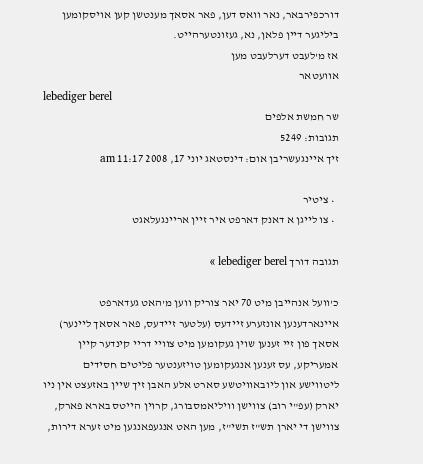דורכפירבאר, נאר וואס דען, פאר אסאך מענטשן קען אויסקומען ביליגער דיין פלאן, נא, געזונטערהייט.
אז מ'לעבט דערלעבט מען
אוועטאר
lebediger berel
שר חמשת אלפים
תגובות: 5249
זיך איינגעשריבן אום: דינסטאג יוני 17, 2008 11:17 am

  • ציטיר
  • צו לייגן א דאנק דארפט איר זיין אריינגעלאגט

תגובה דורך lebediger berel »

כ'וועל אנהייבן מיט 70 יאר צוריק ווען מ'האט געדארפט איינארדענען אונזערע זיידעס (עלטער זיידעס, פאר אסאך ליינער) אסאך פון זיי זענען שוין געקומען מיט צוויי דריי קינדער קיין אמעריקע, עס זענען אנגעקומען טויזענטער פליטים חסידים ליטווישע און ליובאוויטשע סארט אלע האבן זיך שיין באזעצט אין ניו יארק (עפ"י רוב) צווישן וויליאמסבורג, קרוין הייטס בארא פארק, צווישן די יארן תש"ז תשי"ז, מען האט אנגעפאנגען מיט זערא דירות,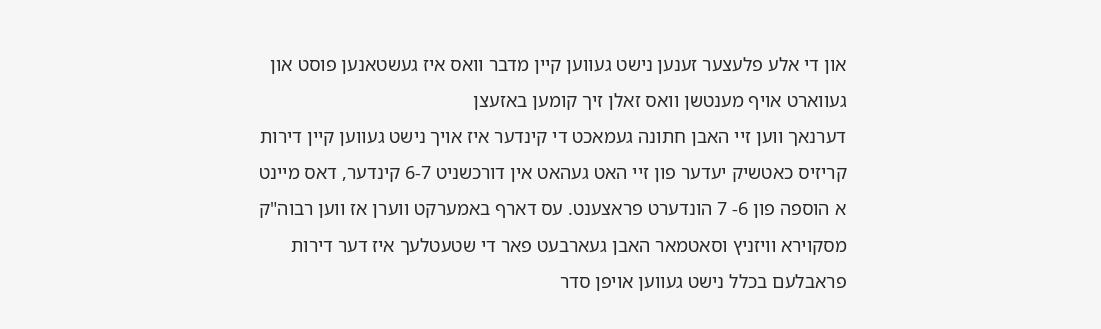און די אלע פלעצער זענען נישט געווען קיין מדבר וואס איז געשטאנען פוסט און געווארט אויף מענטשן וואס זאלן זיך קומען באזעצן
דערנאך ווען זיי האבן חתונה געמאכט די קינדער איז אויך נישט געווען קיין דירות קריזיס כאטשיק יעדער פון זיי האט געהאט אין דורכשניט 6-7 קינדער, דאס מיינט א הוספה פון 6- 7 הונדערט פראצענט. עס דארף באמערקט ווערן אז ווען רבוה"ק מסקוירא וויזניץ וסאטמאר האבן געארבעט פאר די שטעטלעך איז דער דירות פראבלעם בכלל נישט געווען אויפן סדר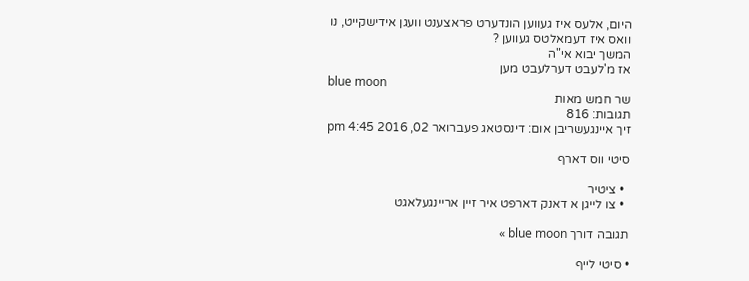היום, אלעס איז געווען הונדערט פראצענט וועגן אידישקייט, נו וואס איז דעמאלטס געווען ?
המשך יבוא אי"ה
אז מ'לעבט דערלעבט מען
blue moon
שר חמש מאות
תגובות: 816
זיך איינגעשריבן אום: דינסטאג פעברואר 02, 2016 4:45 pm

סיטי ווס דארף

  • ציטיר
  • צו לייגן א דאנק דארפט איר זיין אריינגעלאגט

תגובה דורך blue moon »

• סיטי לייף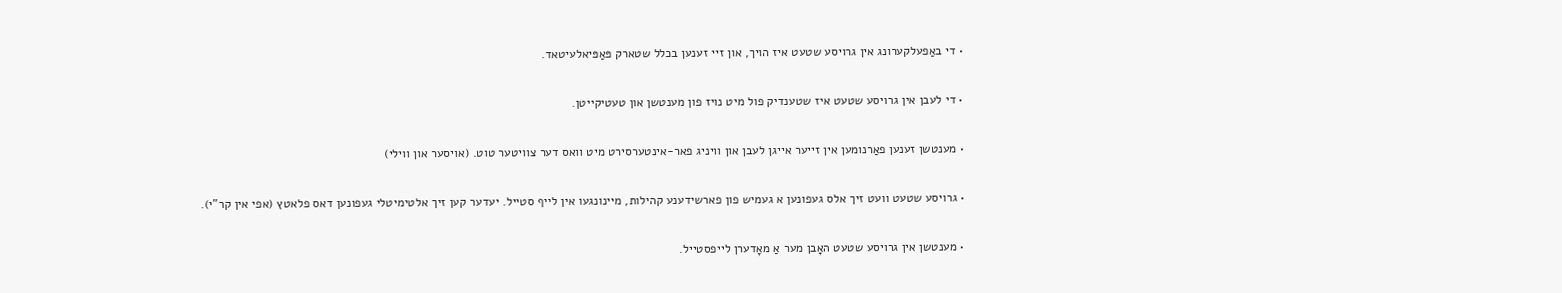• די באַפעלקערונג אין גרויסע שטעט איז הויך, און זיי זענען בכלל שטארק פּאַפּיאלעיטאד.

• די לעבן אין גרויסע שטעט איז שטענדיק פול מיט נויז פון מענטשן און טעטיקייטן.

• מענטשן זענען פאַרנומען אין זייער אייגן לעבן און וויניג פאר-אינטערסירט מיט וואס דער צוויטער טוט. (אויסער און ווילי)

• גרויסע שטעט וועט זיך אלס געפונען א געמיש פון פארשידענע קהילות, מיינונגעו אין לייף סטייל. יעדער קען זיך אלטימיטלי געפונען דאס פלאטץ (אפי אין קר"י).

• מענטשן אין גרויסע שטעט האָבן מער אַ מאָדערן לייפסטייל.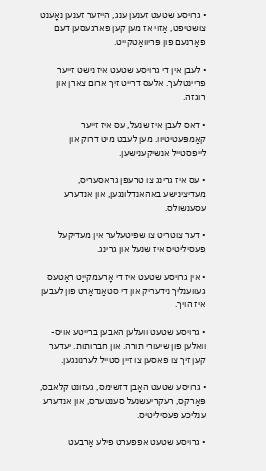• גרויסע שטעט זענען ענג, הייזער זענען נאָענט צושטיפט, אַזוי אז מען קען פארגעסען דעם פאַרנעם פון פּריוואַטקייט.

• לעבן אין די גרויסע שטעט איז נישט זייער פריינטלעך. אלעס דרייט זיך ארום צארן און רוגזה.

• דאס לעבן איז שנעל, עס איז זייער קאַמפּעטיטיוו. מען לעבט מיט דרוק און לייפסטייל אנשיקענישען.

• עס איז גרינג צו טרעפן גראסעריס, מעדיצינישע באהאנדלונגען, און אנדערע עסענשולס.

• דער צוטריט צו שפיטעלער אין מעדיקעל פעסיליטיס איז שנעל און גרינג.

• אין גרויסע שטעט איז די אָרעמקייַט ראַטעס געווענליך נידעריק און די סטאַנדאַרט פון לעבען איז הויך.

• גרויסע שטעט וועלען האבען ברייטע אויס-וואלען פון שיעורי תורה. און חברותות. יעדער קען זיך צו פאסען צו זיין סטייל לערנונגען.

• גרויסע שטעט האָבן דזשימס, געזונט קלאבס, פּאַרקס, רעקריעשנעל סענטערס, און אנדערע ענליכע פעסיליטיס.

• גרויסע שטעט אפפערט פילע אַרבעט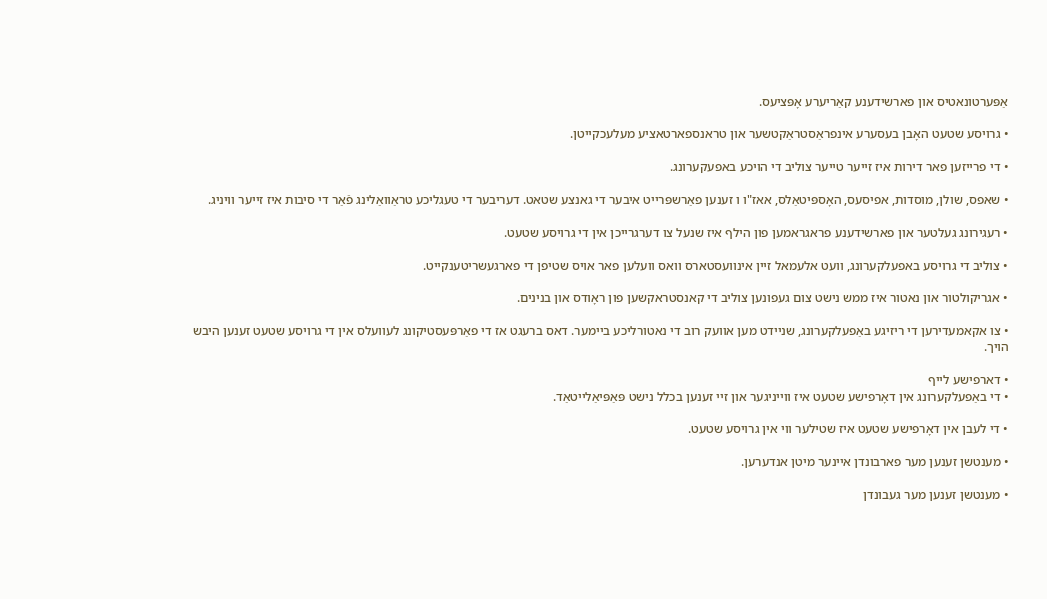אַפּערטונאטיס און פארשידענע קאַריערע אָפּציעס.

• גרויסע שטעט האָבן בעסערע אינפראַסטראַקטשער און טראנספארטאציע מעלעכקייטן.

• די פרייזען פאר דירות איז זייער טייער צוליב די הויכע באפעקערונג.

• שאפס, שולן, מוסדות, אפיסעס, האָספּיטאַלס, אאז"ו ו זענען פאַרשפּרייט איבער די גאנצע שטאט. דעריבער די טעגליכע טראַוואַלינג פֿאַר די סיבות איז זייער וויניג.

• רעגירונג געלטער און פארשידענע פראגראמען פון הילף איז שנעל צו דערגרייכן אין די גרויסע שטעט.

• צוליב די גרויסע באפעלקערונג, וועט אלעמאל זיין אינוועסטארס וואס וועלען פאר אויס שטיפן די פארגעשריטענקייט.

• אגריקולטור און נאטור איז ממש נישט צום געפונען צוליב די קאנסטראקשען פון ראָודס און בנינים.

• צו אקאמעדירען די ריזיגע באַפעלקערונג, שניידט מען אוועק רוב די נאטורליכע ביימער. דאס ברעגט אז די פאַרפּעסטיקונג לעוועלס אין די גרויסע שטעט זענען היבש הויך.

• דארפישע לייף
• די באַפעלקערונג אין דאָרפישע שטעט איז ווייניגער און זיי זענען בכלל נישט פּאַפּיאַלייטאַד.

• די לעבן אין דאָרפישע שטעט איז שטילער ווי אין גרויסע שטעט.

• מענטשן זענען מער פארבונדן איינער מיטן אנדערען.

• מענטשן זענען מער געבונדן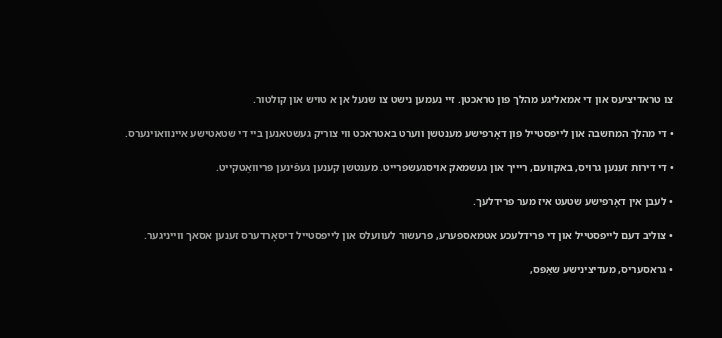צו טראדיציעס און די אמאליגע מהלך פון טראכטן. זיי נעמען נישט צו שנעל אן א טויש און קולטור.

• די מהלך המחשבה און לייפסטייל פון דאָרפישע מענטשן ווערט באטראכט ווי צוריק געשטאנען ביי די שטאטישע איינוואוינערס.

• די דירות זענען גרויס, באקוועם, ריייך און געשמאק אויסגעשפרייט. מענטשן קענען געפֿינען פּריוואַטקייט.

• לעבן אין דאָרפישע שטעט איז מער פרידלעך.

• צוליב דעם לייפסטייל און די פרידלעכע אטמאספערע, פרעשור לעוועלס און לייפסטייל דיסאָרדערס זענען אסאך ווייניגער.

• גראסעריס, מעדיצינישע שאַפּס,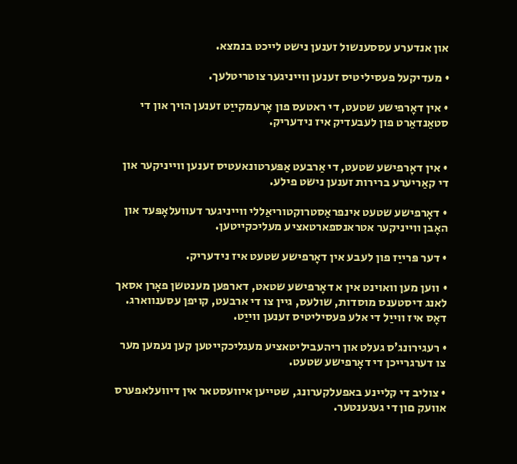און אנדערע עססענשול זענען נישט לייכט בנמצא.

• מעדיקעל פעסיליטיס זענען ווייניגער צוטריטלעך.

• אין דאָרפישע שטעט, די ראטעס פון אָרעמקייַט זענען הויך און די סטאַנדאַרט פון לעבעדיק איז נידעריק.


• אין דאָרפישע שטעט, די אַרבעט אַפּערטונאעטיס זענען ווייניקער און די קאַריערע ברירות זענען נישט פילע.

• דאָרפישע שטעט אינפראַסטרוקטוריאַללי ווייניגער דעוועלאָפּעד און האָבן ווייניקער אטראנספארטאציע מעליכקייטען.

• דער פּרייַז פון לעבע אין דאָרפישע שטעט איז נידעריק.

• ווען מען וואוינט אין א דאָרפישע שטאט, דארפען מענטשן פאָרן אסאך לאנג דיסטענס מוסדות, שולעס, גיין צו די ארבעט, קויפן עסענווארג. דאָס איז ווייַל די אלע פעסיליטיס זענען ווייַט.

• רעגירונג'ס געלט און ריהעביליטאציע מעגליכקייטען קען נעמען מער צו דערגרייכן די דאָרפישע שטעט.

• צוליב די קליינע באפעלקערונג, שטייען איוועסטאר אין דיוועלאפערס אוועק םון די געגענטער.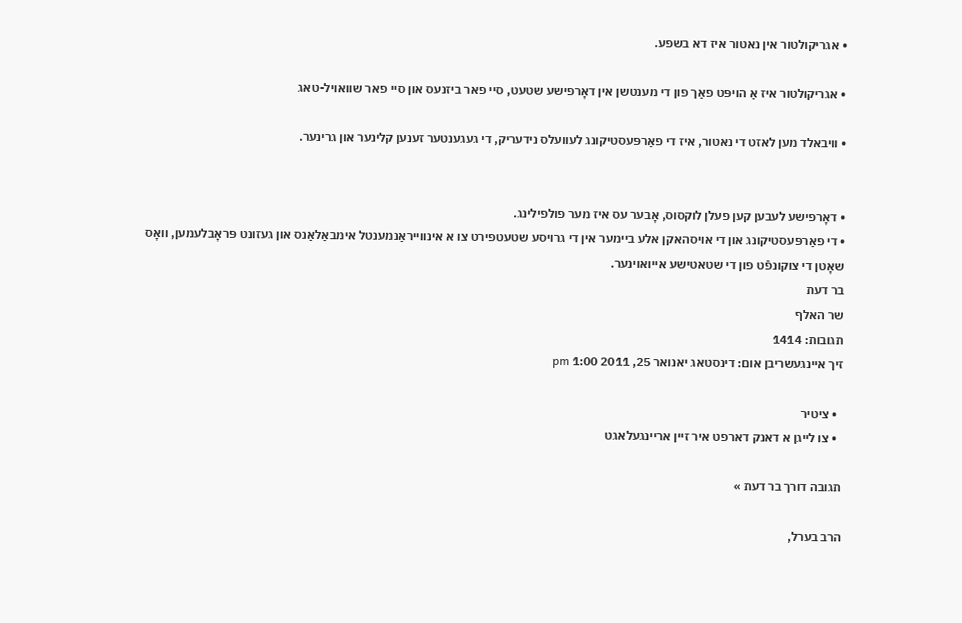• אגריקולטור אין נאטור איז דא בשפע.

• אגריקולטור איז אַ הויפּט פאַך פון די מענטשן אין דאָרפישע שטעט, סיי פאר ביזנעס און סיי פאר שוואויל-טאג

• וויבאלד מען לאזט די נאטור, איז די פאַרפּעסטיקונג לעוועלס נידעריק, די געגענטער זענען קלינער און גרינער.


• דאָרפישע לעבען קען פעלן לוקסוס, אָבער עס איז מער פולפילינג.
• די פאַרפּעסטיקונג און די אויסהאקן אלע ביימער אין די גרויסע שטעטפירט צו א אינווייראַנמענטל אימבאַלאַנס און געזונט פּראָבלעמען, וואָס שאָטן די צוקונפֿט פון די שטאטישע אייואוינער.
בר דעת
שר האלף
תגובות: 1414
זיך איינגעשריבן אום: דינסטאג יאנואר 25, 2011 1:00 pm

  • ציטיר
  • צו לייגן א דאנק דארפט איר זיין אריינגעלאגט

תגובה דורך בר דעת »

הרב בערל,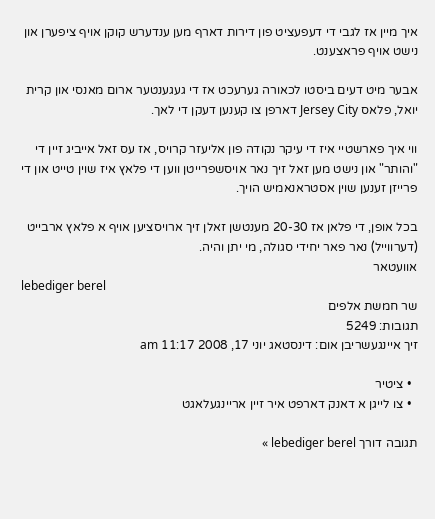איך מיין אז לגבי די דעפעציט פון דירות דארף מען ענדערש קוקן אויף ציפערן און נישט אויף פראצענט.

אבער מיט דעים ביסטו לכאורה גערעכט אז די געגענטער ארום מאנסי און קרית יואל, פלאס Jersey City דארפן צו קענען דעקן די לאך.

ווי איך פארשטיי איז די עיקר נקודה פון אליעזר קרויס, אז עס זאל אייביג זיין די "והותר" און נישט מען זאל זיך נאר אויסשפרייטן ווען די פלאץ איז שוין טייט און די פרייזן זענען שוין אסטראנאמיש הויך.

בכל אופן, די פלאן אז 20-30 מענטשן זאלן זיך ארויסציען אויף א פלאץ ארבייט (דערווייל) נאר פאר יחידי סגולה, מי יתן והיה.
אוועטאר
lebediger berel
שר חמשת אלפים
תגובות: 5249
זיך איינגעשריבן אום: דינסטאג יוני 17, 2008 11:17 am

  • ציטיר
  • צו לייגן א דאנק דארפט איר זיין אריינגעלאגט

תגובה דורך lebediger berel »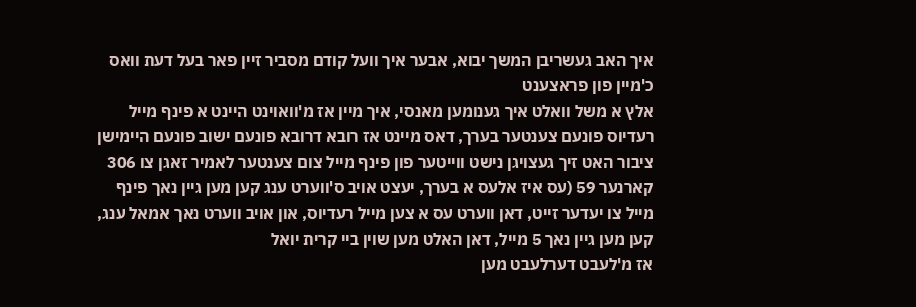איך האב געשריבן המשך יבוא, אבער איך וועל קודם מסביר זיין פאר בעל דעת וואס כ'מיין פון פראצענט
אלץ א משל וואלט איך גענומען מאנסי, איך מיין אז מ'וואוינט היינט א פינף מייל רעדיוס פונעם צענטער בערך, דאס מיינט אז רובא דרובא פונעם ישוב פונעם היימישן ציבור האט זיך געצויגן נישט ווייטער פון פינף מייל צום צענטער לאמיר זאגן צו 306 קארנער 59 (עס איז אלעס א בערך, יעצט אויב ס'ווערט ענג קען מען גיין נאך פינף מייל צו יעדער זייט, דאן ווערט עס א צען מייל רעדיוס, און אויב ווערט נאך אמאל ענג, קען מען גיין נאך 5 מייל, דאן האלט מען שוין ביי קרית יואל
אז מ'לעבט דערלעבט מען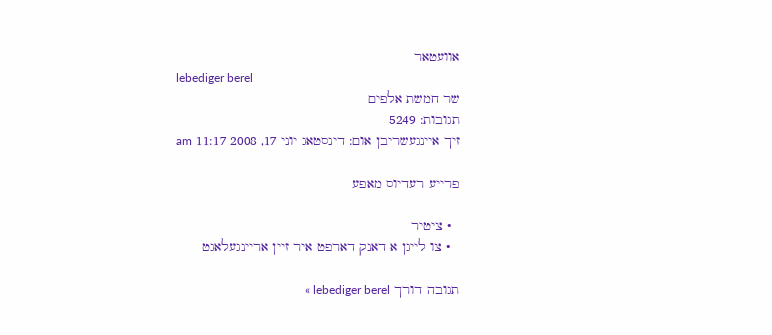אוועטאר
lebediger berel
שר חמשת אלפים
תגובות: 5249
זיך איינגעשריבן אום: דינסטאג יוני 17, 2008 11:17 am

פרייע רעדיוס מאפע

  • ציטיר
  • צו לייגן א דאנק דארפט איר זיין אריינגעלאגט

תגובה דורך lebediger berel »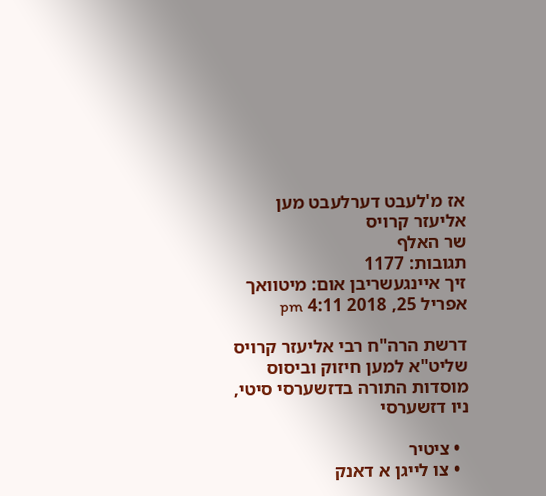אז מ'לעבט דערלעבט מען
אליעזר קרויס
שר האלף
תגובות: 1177
זיך איינגעשריבן אום: מיטוואך אפריל 25, 2018 4:11 pm

דרשת הרה"ח רבי אליעזר קרויס שליט"א למען חיזוק וביסוס מוסדות התורה בדזשערסי סיטי, ניו דזשערסי

  • ציטיר
  • צו לייגן א דאנק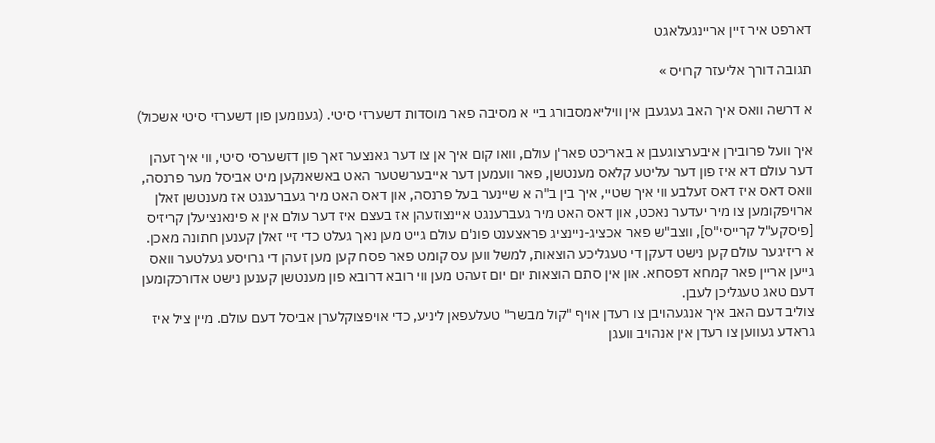דארפט איר זיין אריינגעלאגט

תגובה דורך אליעזר קרויס »

א דרשה וואס איך האב געגעבן אין וויליאמסבורג ביי א מסיבה פאר מוסדות דשערזי סיטי. (גענומען פון דשערזי סיטי אשכול)

איך וועל פרובירן איבערצוגעבן א באריכט פאר'ן עולם, וואו קום איך אן צו דער גאנצער זאך פון דזשערסי סיטי, ווי איך זעהן דער עולם דא איז פון דער עליטע קלאס מענטשן, פאר וועמען דער אייבערשטער האט באשאנקען מיט אביסל מער פרנסה, וואס דאס איז דאס זעלבע ווי איך שטיי, איך בין ב"ה א שיינער בעל פרנסה, און דאס האט מיר געברענגט אז מענטשן זאלן ארויפקומען צו מיר יעדער נאכט, און דאס האט מיר געברענגט איינצוזעהן אז בעצם איז דער עולם אין א פינאנציעלן קריזיס [פיסקע"ל קרייסי"ס], ווצב"ש פאר אכציג-ניינציג פראצענט פונ'ם עולם גייט מען נאך געלט כדי זיי זאלן קענען חתונה מאכן. א ריזיגער עולם קען נישט דעקן די טעגליכע הוצאות, למשל ווען עס קומט פאר פסח קען מען זעהן די גרויסע געלטער וואס גייען אריין פאר קמחא דפסחא. און אין סתם הוצאות יום יום זעהט מען ווי רובא דרובא פון מענטשן קענען נישט אדורכקומען דעם טאג טעגליכן לעבן.
צוליב דעם האב איך אנגעהויבן צו רעדן אויף "קול מבשר" טעלעפאן ליניע, כדי אויפצוקלערן אביסל דעם עולם. מיין ציל איז גראדע געווען צו רעדן אין אנהויב וועגן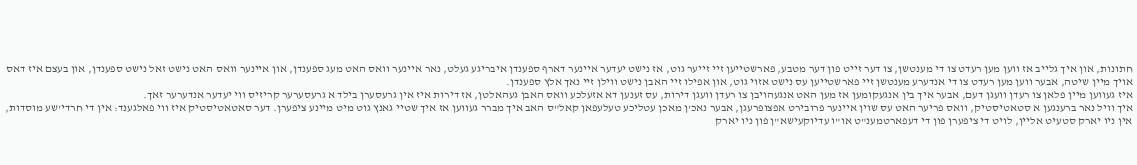חתונות, און איך גלייב אז ווען מען רעדט צו די מענטשן, צו דער זייט פון דער מטבע, פארשטייען זיי זייער גוט, אז נישט יעדער איינער דארף ספענדן איבריגע געלט, נאר איינער וואס האט מעג ספענדן, און איינער וואס האט נישט זאל נישט ספענדן, און בעצם איז דאס אויך מיין שיטה, אבער ווען מען רעדט צו די אנדערע מענטשן זיי פארשטייען עס נישט אזוי גוט, און אפילו זיי האבן נישט ווילן זיי נאך אלץ ספענדן.
איז געווען מיין פלאן צו רעדן וועגן דעם, אבער איך בין אנגעקומען אז מען האט אנגעהויבן צו רעדן וועגן דירות, עס זענען דא אזעלכע וואס האבן געהאלטן, אז דירות איז אין גרעסערן בילד א גרעסערער קריזיס ווי יעדער אנדערער זאך.
איך וויל נאר ברענגען א סטאטיסטיק, וואס פריער האט עס שוין איינער פרובירט אפצופרעגן, אבער נאכ'ן מאכן עטליכע טעלעפאן קאל"ס האב איך מברר געווען אז איך שטיי גאנץ גוט מיט מיינע ציפערן. דער סאטאטיסטיק איז ווי פאלגענד: אין די חרדי'שע מוסדות, אין ניו יארק סטעיט אליין, לויט די ציפערן פון די דעפארטמענ"ט או"ו עדיוקעישא"ן פון ניו יארק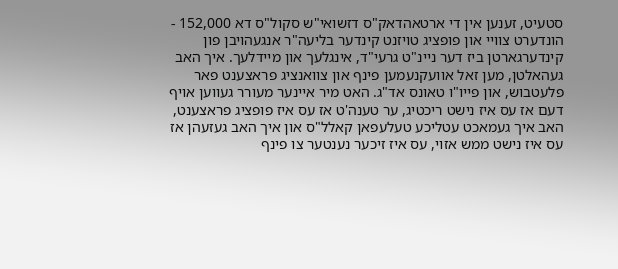סטעיט, זענען אין די ארטאהדאק"ס דזשואי"ש סקול"ס דא 152,000 - הונדערט צוויי און פופציג טויזנט קינדער בליעה"ר אנגעהויבן פון קינדערגארטן ביז דער ניינ"ט גרעי"ד, אינגלעך און מיידלעך. איך האב געהאלטן, מען זאל אוועקנעמען פינף און צוואנציג פראצענט פאר פלעטבוש, און פייו"ו טאונס אד"ג. האט מיר איינער מעורר געווען אויף דעם אז עס איז נישט ריכטיג, ער טענה'ט אז עס איז פופציג פראצענט, האב איך געמאכט עטליכע טעלעפאן קאלל"ס און איך האב געזעהן אז עס איז נישט ממש אזוי, עס איז זיכער נענטער צו פינף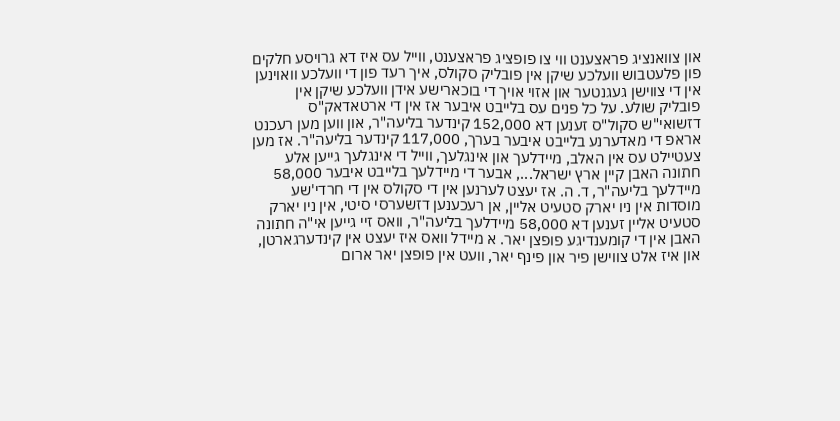און צוואנציג פראצענט ווי צו פופציג פראצענט, ווייל עס איז דא גרויסע חלקים פון פלעטבוש וועלכע שיקן אין פובליק סקולס, איך רעד פון די וועלכע וואוינען אין די צווישן געגנטער און אזוי אויך די בוכארישע אידן וועלכע שיקן אין פובליק שולע. על כל פנים עס בלייבט איבער אז אין די ארטאדאק"ס דזשואי"ש סקול"ס זענען דא 152,000 קינדער בליעה"ר, און ווען מען רעכנט אראפ די מאדערנע בלייבט איבער בערך, 117,000 קינדער בליעה"ר. אז מען צעטיילט עס אין האלב, מיידלעך און אינגלעך, ווייל די אינגלעך גייען אלע חתונה האבן קיין ארץ ישראל..., אבער די מיידלעך בלייבט איבער 58,000 מיידלעך בליעה"ר, ד. ה. אז יעצט לערנען אין די סקולס אין די חרדי'שע מוסדות אין ניו יארק סטעיט אליין, אן רעכענען דזשערסי סיטי, אין ניו יארק סטעיט אליין זענען דא 58,000 מיידלעך בליעה"ר, וואס זיי גייען אי"ה חתונה האבן אין די קומענדיגע פופצן יאר. א מיידל וואס איז יעצט אין קינדערגארטן, און איז אלט צווישן פיר און פינף יאר, וועט אין פופצן יאר ארום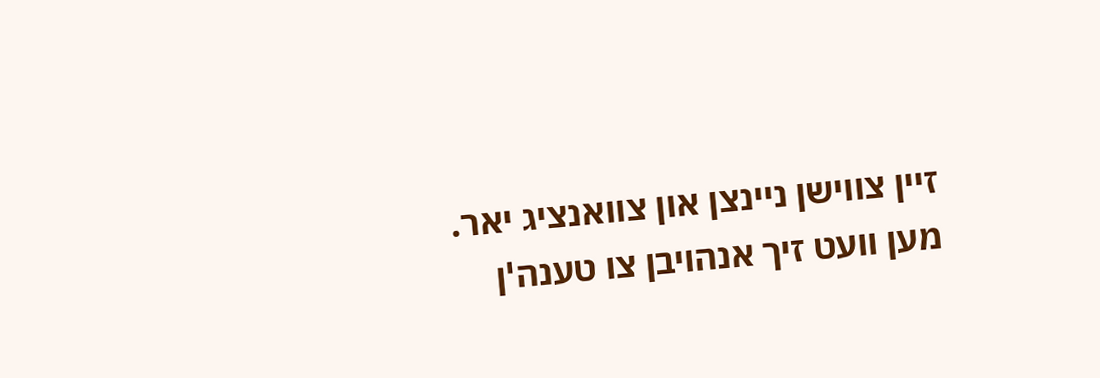זיין צווישן ניינצן און צוואנציג יאר.
מען וועט זיך אנהויבן צו טענה'ן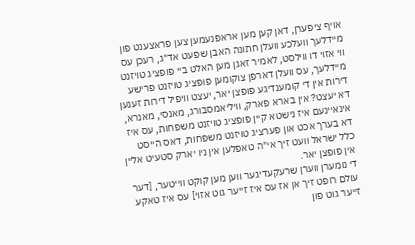אויף ציפערן, דאן קען מען אראפנעמען צען פראצענט פון מיידלעך וועלכע וועלן חתונה האבן שפעט אד"ג, רעכן עס ווי אזוי דו ווילסט, לאמיר זאגן מען האלט ביי פופציג טויזנט מיידלעך, עס וועלן דארפן צוקומען פופציג טויזנט פרישע דירות אין די קומענדיגע פופצן יאר, יעצט וויפיל דירות זענען דא יעצט? אין בארא פארק, וויליאמסבורג, מאנסי, מאנרא, אינאיינעם איז נישטא קיין פופציג טויזנט משפחות, עס איז דא בערך אכט און פערציג טויזנט משפחות, דאס הייסט כלל ישראל וועט זיך אי"ה טאפלען אין ניו יארק סטעיט אליין אין פופצן יאר.
די נומערן ווערן שרעקעדיגער ווען מען קוקט ווייטער, [דער עולם רופט זיך אן אז עס איז זייער גוט אזוי] עס איז טאקע זייער גוט פון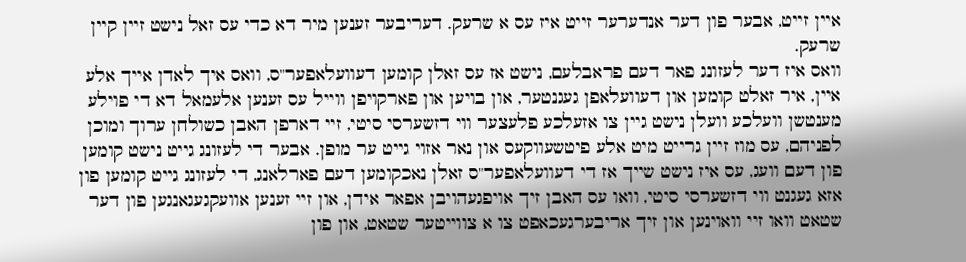איין זייט, אבער פון דער אנדערער זייט איז עס א שרעק. דעריבער זענען מיר דא כדי עס זאל נישט זיין קיין שרעק.
וואס איז דער לעזונג פאר דעם פראבלעם, נישט אז עס זאלן קומען דעוועלאפער"ס, וואס איך לאדן אייך אלע איין, איר זאלט קומען און דעוועלאפן געגנטער, און בויען און פארקויפן ווייל עס זענען אלעמאל דא די פוילע מענטשן וועלכע וועלן נישט גיין צו אזעלכע פלעצער ווי דזשערסי סיטי, זיי דארפן האבן כשולחן ערוך ומוכן לפניהם, עס מוז זיין גרייט מיט אלע פיטשעווקעס און נאר אזוי גייט ער מופן. אבער די לעזונג גייט נישט קומען פון דעם וועג, עס איז נישט שייך אז די דעוועלאפער"ס זאלן נאכקומען דעם פארלאנג, די לעזונג גייט קומען פון אזא געגנט ווי דזשערסי סיטי, וואו עס האבן זיך אויפגעהויבן אפאר אידן, און זיי זענען אוועקגעגאנגען פון דער שטאט וואו זיי וואוינען און זיך אריבערגעכאפט צו א צווייטער שטאט, און פון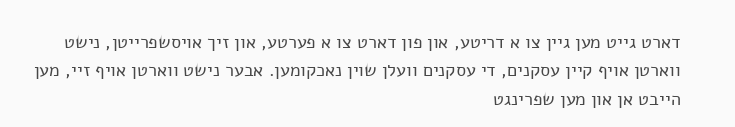דארט גייט מען גיין צו א דריטע, און פון דארט צו א פערטע, און זיך אויסשפרייטן, נישט ווארטן אויף קיין עסקנים, די עסקנים וועלן שוין נאכקומען. אבער נישט ווארטן אויף זיי, מען הייבט אן און מען שפרינגט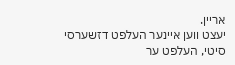אריין.
יעצט ווען איינער העלפט דזשערסי סיטי, העלפט ער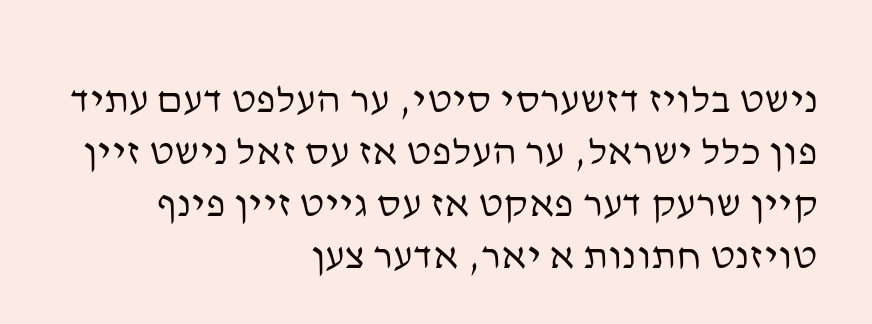נישט בלויז דזשערסי סיטי, ער העלפט דעם עתיד פון כלל ישראל, ער העלפט אז עס זאל נישט זיין קיין שרעק דער פאקט אז עס גייט זיין פינף טויזנט חתונות א יאר, אדער צען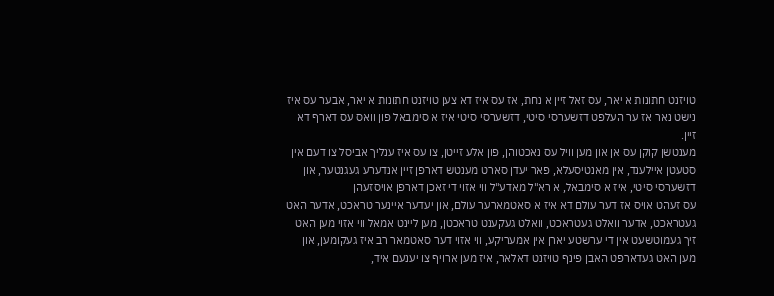טויזנט חתונות א יאר, עס זאל זיין א נחת, אז עס איז דא צען טויזנט חתונות א יאר, אבער עס איז נישט נאר אז ער העלפט דזשערסי סיטי, דזשערסי סיטי איז א סימבאל פון וואס עס דארף דא זיין.
מענטשן קוקן עס אן און מען וויל עס נאכטוהן, פון אלע זייטן, צו עס איז ענליך אביסל צו דעם אין סטעטן איילענד, אין מאנטיסעלא, פאר יעדן סארט מענטש דארפן זיין אנדערע געגנטער, און דזשערסי סיטי, איז א סימבאל, א רא"ל מאדע"ל ווי אזוי די זאכן דארפן אויסזעהן
עס זעהט אויס אז דער עולם דא איז א סאטמארער עולם, און יעדער איינער טראכט, אדער האט געטראכט, אדער וואלט געטראכט, וואלט געקענט טראכטן, מען ליינט אמאל ווי אזוי מען האט זיך געמוטשעט אין די ערשטע יארן אין אמעריקע, ווי אזוי דער סאטמאר רב איז געקומען, און מען האט געדארפט האבן פינף טויזנט דאלאר, איז מען ארויף צו יענעם איד,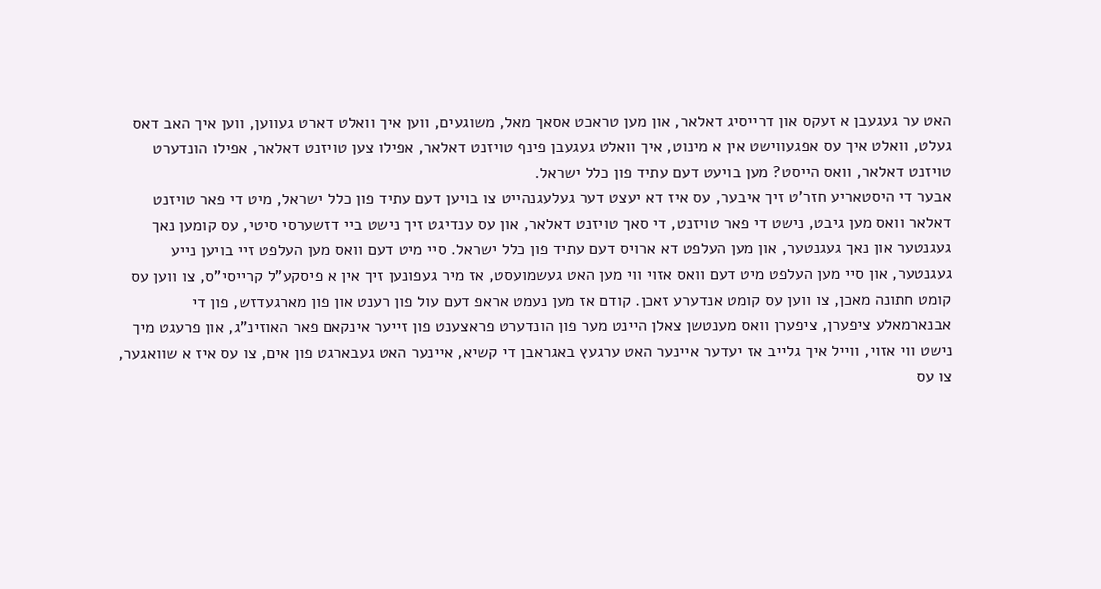האט ער געגעבן א זעקס און דרייסיג דאלאר, און מען טראכט אסאך מאל, משוגעים, ווען איך וואלט דארט געווען, ווען איך האב דאס געלט, וואלט איך עס אפגעווישט אין א מינוט, איך וואלט געגעבן פינף טויזנט דאלאר, אפילו צען טויזנט דאלאר, אפילו הונדערט טויזנט דאלאר, וואס הייסט? מען בויעט דעם עתיד פון כלל ישראל.
אבער די היסטאריע חזר'ט זיך איבער, עס איז דא יעצט דער געלעגנהייט צו בויען דעם עתיד פון כלל ישראל, מיט די פאר טויזנט דאלאר וואס מען גיבט, נישט די פאר טויזנט, די סאך טויזנט דאלאר, און עס ענדיגט זיך נישט ביי דזשערסי סיטי, עס קומען נאך געגנטער און נאך געגנטער, און מען העלפט דא ארויס דעם עתיד פון כלל ישראל. סיי מיט דעם וואס מען העלפט זיי בויען נייע געגנטער, און סיי מען העלפט מיט דעם וואס אזוי ווי מען האט געשמועסט, אז מיר געפונען זיך אין א פיסקע"ל קרייסי"ס, צו ווען עס קומט חתונה מאכן, צו ווען עס קומט אנדערע זאכן. קודם אז מען נעמט אראפ דעם עול פון רענט און פון מארגעדזש, פון די אבנארמאלע ציפערן, ציפערן וואס מענטשן צאלן היינט מער פון הונדערט פראצענט פון זייער אינקאם פאר האוזינ"ג, און פרעגט מיך נישט ווי אזוי, ווייל איך גלייב אז יעדער איינער האט ערגעץ באגראבן די קשיא, איינער האט געבארגט פון אים, צו עס איז א שוואגער, צו עס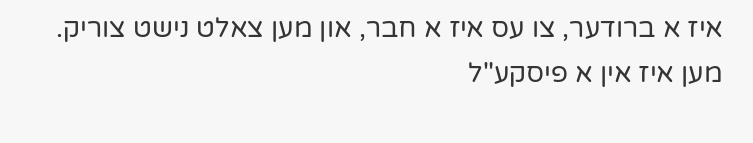איז א ברודער, צו עס איז א חבר, און מען צאלט נישט צוריק.
מען איז אין א פיסקע"ל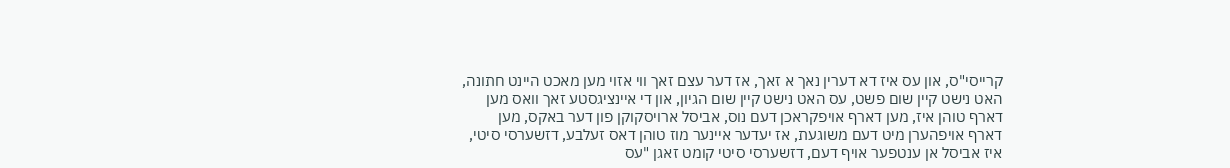קרייסי"ס, און עס איז דא דערין נאך א זאך, אז דער עצם זאך ווי אזוי מען מאכט היינט חתונה, האט נישט קיין שום פשט, עס האט נישט קיין שום הגיון, און די איינציגסטע זאך וואס מען דארף טוהן איז, מען דארף אויפקראכן דעם נוס, אביסל ארויסקוקן פון דער באקס, מען דארף אויפהערן מיט דעם משוגעת, אז יעדער איינער מוז טוהן דאס זעלבע, דזשערסי סיטי, איז אביסל אן ענטפער אויף דעם, דזשערסי סיטי קומט זאגן "עס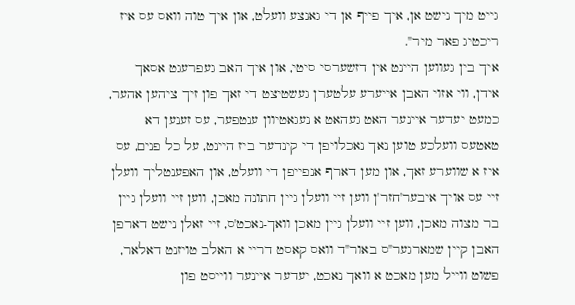גייט מיך נישט אן, איך פייף אן די גאנצע וועלט, און איך טוה וואס עס איז ריכטיג פאר מיר".
איך בין געווען היינט אין דזשערסי סיטי, און איך האב געפרעגט אסאך אידן, ווי אזוי האבן אייערע עלטערן געשטיצט די זאך פון זיך ציהען אהער, כמעט יעדער איינער האט געהאט א נעגאטיוון ענטפער, עס זענען דא טאטעס וועלכע טוען נאך נאכלויפן די קינדער ביז היינט, על כל פנים, עס איז א שווערע זאך, און מען דארף אנפייפן די וועלט, און האפענטליך וועלן זיי עס אויך איבער'חזר'ן ווען זיי וועלן גיין חתונה מאכן, ווען זיי וועלן גיין בר מצוה מאכן, ווען זיי וועלן גיין מאכן וואך-נאכט'ס, זיי זאלן נישט דארפן האבן קיין שמארגער"ס באור"ד וואס קאסט דריי א האלב טויזנט דאלאר, פשוט ווייל מען מאכט א וואך נאכט, יעדער איינער ווייסט פון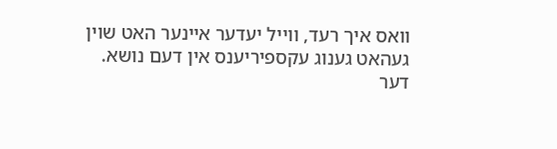וואס איך רעד, ווייל יעדער איינער האט שוין געהאט גענוג עקספיריענס אין דעם נושא.
דער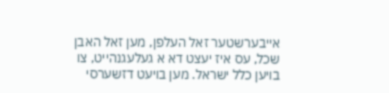אייבערשטער זאל העלפן, מען זאל האבן שכל, עס איז יעצט דא א געלעגנהייט, צו בויען כלל ישראל. מען בויעט דזשערסי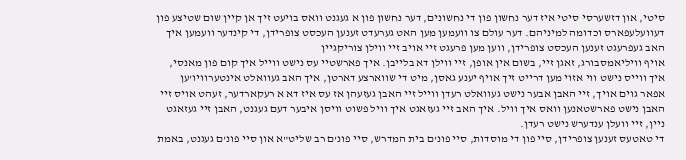סיטי, און דזשערסי סיטי איז דער נחשון פון די נחשונים, דער נחשון פון א געגנט וואס בויעט זיך אן קיין שום שטיצע פון דעוועלעפארס וכדומה למיניהם. דער עולם צו וועמען מען האט גערעדט זענען העכסט צופרידן, די קינדער וועמען איך האב געפרעגט זענען העכסט צופרידן, ווען מען פרעגט זיי אויב זיי ווילן צוריקגיין
אויף וויליאמסבורג, זאגן זיי, בשום אין אופן, זיי ווילן דא בלייבן. איך פארשטיי עס נישט ווייל איך קום פון מאנסי, איך ווייס נישט ווי אזוי מען דרייט זיך אויף יענע גאסן, מיט די שווארצע דארטן, איך האב געוואלט אינטערוויו'ען אפאר גוים אויך, זיי האבן אבער נישט געוואלט רעדן ווייל זיי האבן געזעהן אז עס איז דא א רעקארדער, זעהט אויס זיי האבן נישט פארשטאנען וואס איך וויל. איך האב זיי געזאגט איך וויל פשוט וויסן איבער דעם געגנט, האבן זיי געזאגט ניין, זיי וועלן ענדערש נישט רעדן.
די טאטעס זענען צופרידן, סיי פון די מוסדות, סיי פונ'ם בית המדרש, סיי פונ'ם רב שליט"א און סיי פונ'ם געגנט, באמת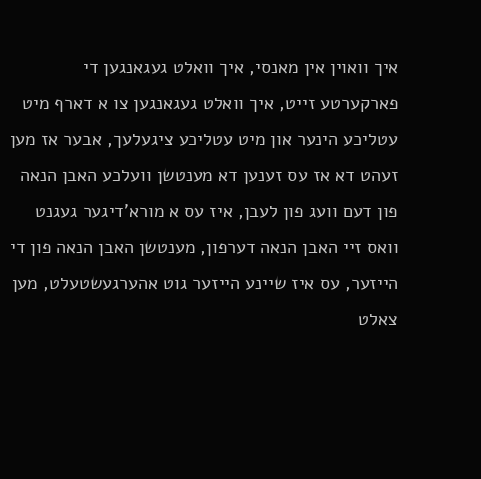איך וואוין אין מאנסי, איך וואלט געגאנגען די פארקערטע זייט, איך וואלט געגאנגען צו א דארף מיט עטליכע הינער און מיט עטליכע ציגעלעך, אבער אז מען זעהט דא אז עס זענען דא מענטשן וועלכע האבן הנאה פון דעם וועג פון לעבן, איז עס א מורא'דיגער געגנט וואס זיי האבן הנאה דערפון, מענטשן האבן הנאה פון די הייזער, עס איז שיינע הייזער גוט אהערגעשטעלט, מען צאלט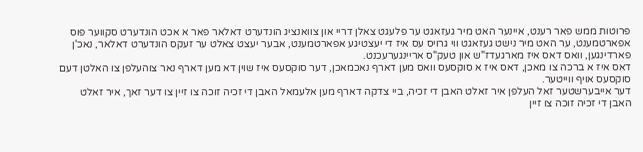פרוטות ממש פאר רענט, איינער האט מיר געזאגט ער פלעגט צאלן דריי און צוואנציג הונדערט דאלאר פאר א אכט הונדערט סקווער פוס אפארטמענט, ער האט מיר נישט געזאגט ווי גרויס עס איז די יעצטיגע אפארטמענט, אבער יעצט צאלט ער זעקס הונדערט דאלאר, נאכ'ן פארדינגען, וואס דאס איז מארגעדז"ש און טעק"ס אריינגערעכנט.
דאס איז א ברכה צו מאכן, דאס איז א סוקסעס וואס מען דארף נאכמאכן, דער סוקסעס איז שוין דא מען דארף נאר צוהעלפן צו האלטן דעם סוקסעס אויף ווייטער.
דער אייבערשטער זאל העלפן איר זאלט האבן די זכיה, ביי צדקה דארף מען אלעמאל האבן די זכיה זוכה צו זיין צו דער זאך, איר זאלט האבן די זכיה זוכה צו זיין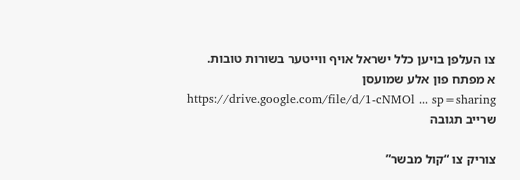צו העלפן בויען כלל ישראל אויף ווייטער בשורות טובות.
א מפתח פון אלע שמועסן
https://drive.google.com/file/d/1-cNMOl ... sp=sharing
שרייב תגובה

צוריק צו “קול מבשר”